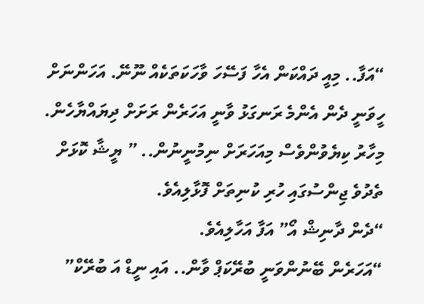“އަފާ.. މިއީ ދައްކަން އެހާ ފަސޭހަ ވާހަކަތަކެއް ނޫނޭ. އަހަންނަށް ހީވަނީ ދެން އެންމެ ރަނގަޅު ވާނީ އަހަރެން ރަށަށް ދިޔައްޔާހެން. މިހާރު ކިޔެވުންވެސް މިއަހަރަށް ނިމުނީނުން.. ” ޔީޝާ ކޮޅަށް ތެދުވެ ޖިންސުގައި ހުރި ކުނިތަށް ފޮޅާލިއެވެ.
“ދެން ދާނިޝް އޯ” އަފާ އަހާލިއެވެ.
“އަހަރެން ބޭނުންވަނީ ބުރޭކަޕް ވާން.. އައި ނީޑް އަ ބުރޭކް”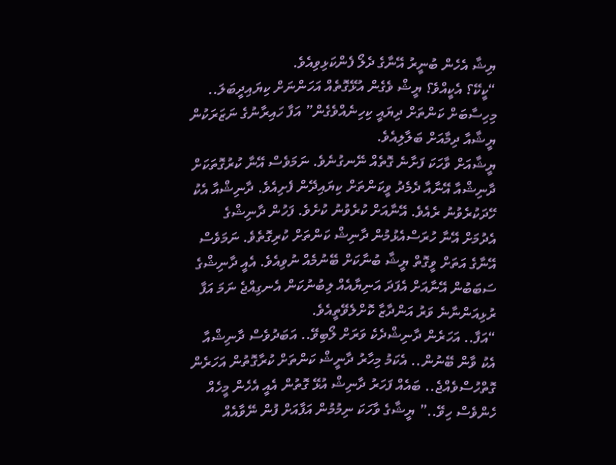ޔިޝާ އެހެން ބުނީރު އޭނާގެ ދެލޯ ފެންކަޅިވިއެވެ.
“ކީކޭ؟ އެކީއްވެ؟ ޔީޝް ވެގެން އުޅޭގޮތެއް އަހަންނަށް ކިޔައިދީބަލަ.. މިހިސާބަށް ކަންތަށް ދިޔައީ ކިހިނެއްވެގެން” އަފާ ހައިރާނުގެ ނަޒަރަކުން ޔީޝާއާ ދިމާއަށް ބަލާލިއެވެ.
ޔީޝާއަށް ވާހަކަ ފަށާނެ ގޮތެއް ނޭނގުނެވެ. ނަމަވެސް އޭނާ ކުރުގޮތަކަށް ދާނިޝްއާ އޭނާއާ ދެމެދު ވީކަންތަށް ކިޔައިދޭން ފެށިއެވެ. ދާނިޝްއާ އެކު ހޭދަކުރެވުނު ރެއެވެ. އޭނާއަށް ކުރެވުނު ކުށެވެ. ފަހުން ދާނިޝްގެ އެދުމަށް އޭނާ ހުރަސްއެޅުމުން ދާނިޝް ކަންތަށް ކުރިގޮތެވެ. ނަމަވެސް އޭނާގެ އަތަށް ވީގޮތް ޔީޝާ ބުނާކަށް ބޭނުމެއް ނުވިއެވެ. އެއީ ދާނިޝްގެ ސަބަބުން އޭނާއަށް އެފަދަ އަނިޔާއެއް ލިބުނުކަން އެނގިއްޖެ ނަމަ އަފާ ރުޅިއަންނާނެ ވަރު އަންދާޒާ ކޮށްލެވޭތީއެވެ.
“އަފާ.. އަހަރެން ދާނިޝްދެކެ ވަރަށް ލޯބިވޭ.. އަބަދުވެސް ދާނިޝްއާ އެކު ވާން ބޭނުން.. އެކަމު މިހާރު ދާނީޝް ކަންތަށް ކުރާގޮތުން އަހަރެން ގޮތްހުސްވެއްޖެ.. ބައެއް ފަހަރު ދާނިޝް އުޅޭ ގޮތުން އެއީ އެހެން މީހެއް ހެންވެސް ހިވޭ..” ޔީޝާގެ ވާހަކަ ނިމުމުން އަފާއަށް ފުން ނޭވާއެއް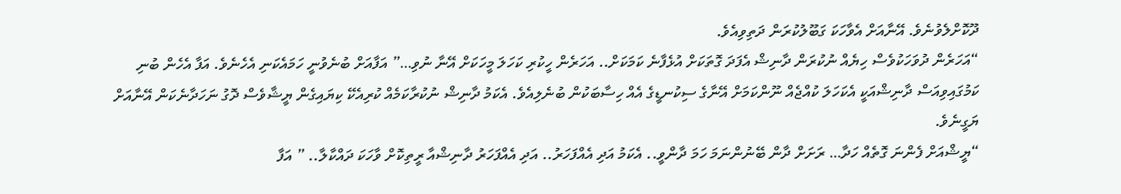ދޫކޮށްލެވުނެވެ. އޭނާއަށް އެވާހަކަ ގަބޫލުކުރަން ދަތިވިއެވެ.
“އަހަރެން ދުވަހަކުވެސް ހިޔެއް ނުކުރަން ދާނިޝް އެފަދަ ގޮތަކަށް އުޅެފާނެ ކަމަކަށް.. އަހަރެން ހީކުރި ކަހަލަ މީހަކަށް އޭނާ ނުވި…” އަފާއަށް ބުނެވުނީ ހަމައެކަނި އެހެނެވެ. އަފާ އެހެން ބުނި ކަމުގައިވިއަސް ދާނިޝްއަކީ އެކަހަލަ ކުއްޖެއް ނޫންކަމަށް އޭނާގެ ސިކުނޑީގެ އެއް ހިސާބަކުން ބުނެލިއެވެ. އެކަމު ދާނިޝް ނުކުރާކަމެއް ކުރިއެކޭ ކިޔައިގެން ޔީޝާވެސް ދޮގު ނަހަދާނެކަން އޭނާއަށް ޔަގީނެވެ.
“ޔީޝްއަށް ފެންނަ ގޮތެއް ހަދާ… ރަށަށް ދާން ބޭނުންނަމަ ހަމަ ދާންވީ.. އެކަމު އަދި އެއްފަހަރު.. އަދި އެއްފަހަރު ދާނިޝްއާ ރީތިކޮށް ވާހަކަ ދައްކާލާ.. ” އަފާ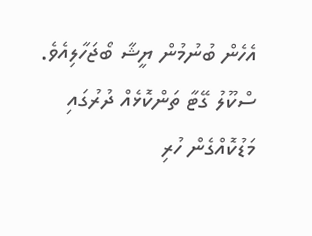އެހެން ބުނުމުން ޔީޝާ ބޯޖަހާލިއެވެ.
ސްކޫލު ގޭޓާ ތަންކޮޅެއް ދުރުގައި މަޑުކޮއްގެން ހުރި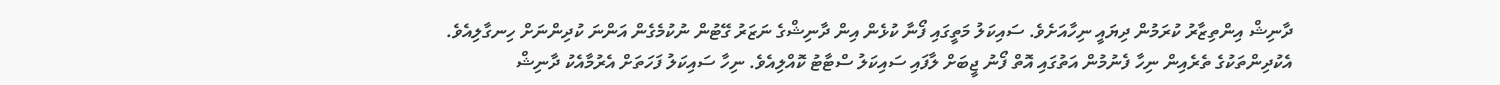ދާނިޝް އިންތިޒާރު ކުރަމުން ދިޔައީ ނިހާއަށެވެ. ސައިކަލު މަތީގައި ފޯނާ ކުޅެން އިން ދާނިޝްގެ ނަޒަރު ގޭޓުން ނުކުމެގެން އަންނަ ކުދިންނަށް ހިނގާލިއެވެ. އެކުދިންތަކުގެ ތެރެއިން ނިހާ ފެނުމުން އަތުގައި އޮތް ފޯނު ޖީބަށް ލާފައި ސައިކަލު ސްޓާޓު ކޮއްލިއެވެ. ނިހާ ސައިކަލު ފަހަތަށް އެރުމާއެކު ދާނިޝް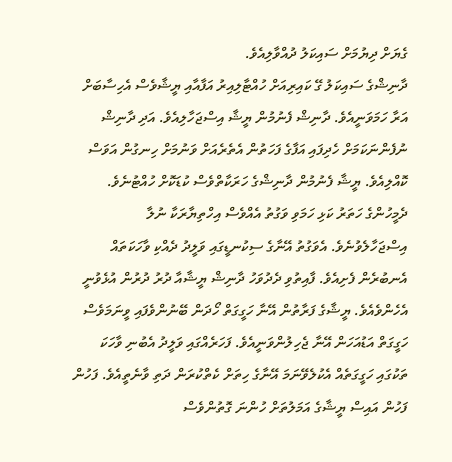ގެޔަށް ދިޔުމަށް ސައިކަލު ދުއްވާލިއެވެ.
ދާނިޝްގެ ސައިކަލު ގޭ ކައިރިއަށް ހުއްޓާލިއިރު އަފާއާއި ޔީޝާވެސް އެހިސާބަށް އަރާ ހަމަވަނީއެވެ. ދާނިޝް ފެނުމުން ޔީޝާ އިސްޖަހާލިއެވެ. އަދި ދާނިޝް ނުފެންނަކަމަށް ހެދިފައި އަފާގެ ފަހަތުން އެތެރެއަށް ވަނުމަށް ހިނގުން އަވަސް ކޮއްލިއެވެ. ޔީޝާ ފެނުމުން ދާނިޝްގެ ހަރަކާތްވެސް ކުޑަކޮށް ހުއްޓުނެވެ. ދެމީހުންގެ ހަތަރު ކަޅި ހަމަވި ވަގުތު އެއްވެސް އިހްތިޔާރަކާ ނުލާ އިސްޖަހާލެވުނެވެ. އެވަގުތު އޭނާގެ ސިކުނޑީގައި ވަލީދު ދެއްކި ވާހަކަތައް އެނބުރެން ފެށިއެވެ. ފާއިތުވި ދެދުވަހު ދާނިޝް ޔީޝާއާ ދުރު ދުރުން އުޅެވުނީ އެހެންވެއެވެ. ޔީޝާގެ ފަރާތުން އޭނާ ހަގީގަތް ހޯދަން ބޭނުންވެފައި ވީނަމަވެސް ހަގީގަތް އަޑުއަހަން އޭނާ ޖެހިލުންވަނީއެވެ. ފަހަރެއްގައި ވަލީދު އެބުނި ވާހަކަ ތަކުގައި ހަގީގަތެއް އެކުލެވޭނަމަ އޭނާގެ ހިތަށް ކެތްކުރަން ދަތި ވާނެތީއެވެ. ފަހުން ފަހުން އައިސް ޔީޝާގެ އަމަލުތަށް ހުންނަ ގޮތުންވެސް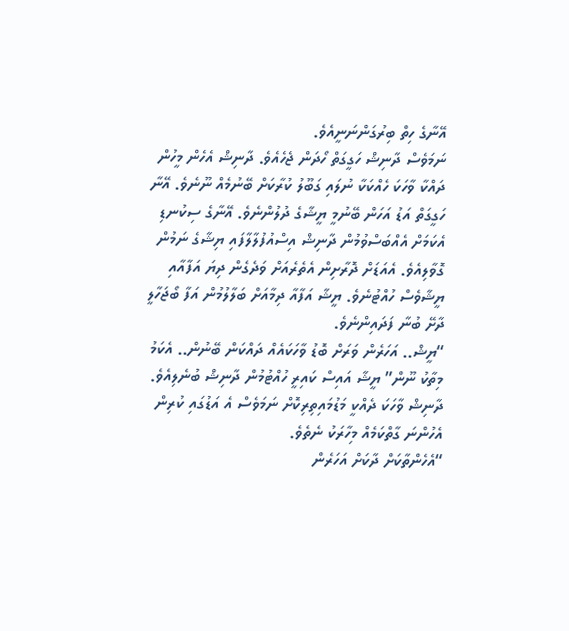އޭނާގެ ހިތް ބިރުގަންނަނީއެވެ.
ނަމަވެސް ދާނިޝް ހަގީގަތް ހޯދަން ޖެހެއެވެ. ދާނިޝް އެހެން މީހުން ދައްކާ ވާހަކަ ހެއްކަކާ ނުލައި ގަބޫލު ކުރާކަށް ބޭނުމެއް ނޫނެވެ. އޭނާ ހަގީގަތް އަޑު އަހަން ބޭނުމީ ޔީޝާގެ ދުލުންނެވެ. އޭނާގެ ސިކުނޑި އެކަމަށް އެއްބަސްވުމުން ދާނިޝް އިސްއުފުލާލާފައި ޔިޝާގެ ނަމުން ގޮވާލިއެވެ. އެއަޑަށް ދޮރާށިން އެތެރެއަށް ވަދެގެން ދިޔަ އަފާއާއި ޔީޝާވެސް ހުއްޓުނެވެ. ޔީޝާ އަފާއާ ދިމާއަށް ބަލާލުމުން އަފާ ބޯޖަހާލީ ދާށޭ ބުނާ ފަދައިންނެވެ.
“ޔީޝް.. އަހަރެން ވަރަށް ބޮޑު ވާހަކައެއް ދައްކަން ބޭނުން.. އެކަމު މިތާކު ނޫން” ޔީޝާ އައިސް ކައިރީ ހުއްޓުމުން ދާނިޝް ބުނެލިއެވެ. ދާނިޝް ވާހަކަ ދެއްކީ މަޑުމައިތިރިކޮށް ނަމަވެސް އެ އަޑުގައި ކުރިން އެހުންނަ ގާތްކަމެއް މިހާރަކު ނެތެވެ.
“އެހެންތާކަށް ދާކަށް އަހަރެން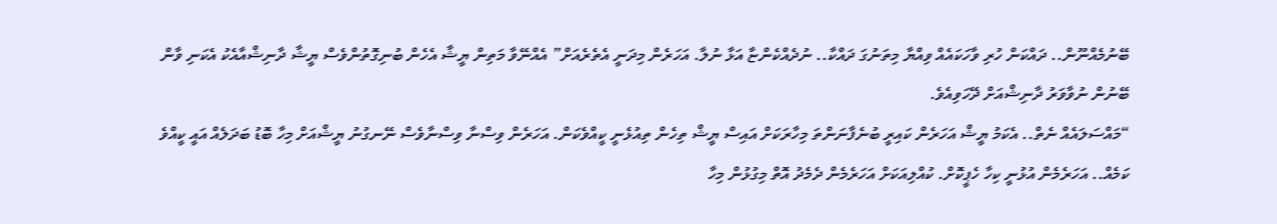ބޭނުމެއްނޫން.. ދައްކަން ހުރި ވާހަކައެއް ވިއްޔާ މިތަނުގަ ދައްކާ.. ނުދެއްކެންޏާ އަޅާ ނުލާ. އަހަރެން މިދަނީ އެތެރެއަށް” އެއްނޭވާ މަތިން ޔީޝާ އެހެން ބުނިގޮތުންވެސް ޔީޝާ ދާނިޝްއާއެކު އެކަނި ވާން ބޭނުން ނުވާވަރު ދާނިޝްއަށް ދޭހަވިއެވެ.
“މައްސަލައެއް ނެތް.. އެކަމު ޔީޝް އަހަރެން ކައިރީ ބުނެފާނަންތަ މިހާރަކަށް އައިސް ޔީޝް ތިހެން ތިއުޅެނީ ކީއްވެކަން. އަހަރެން ވިސްނާ ވިސްނާވެސް ނޭނގުނު ޔީޝްއަށް މިހާ ބޮޑު ބަދަލެއް އައީ ކީއްވެ ކަމެއް.. އަހަރެމެން އުޅުނީ ކިހާ ހެޕީކޮށް. ކުއްލިއަކަށް އަހަރެމެން ދެމެދު އޮތް މިގުޅުން މިހާ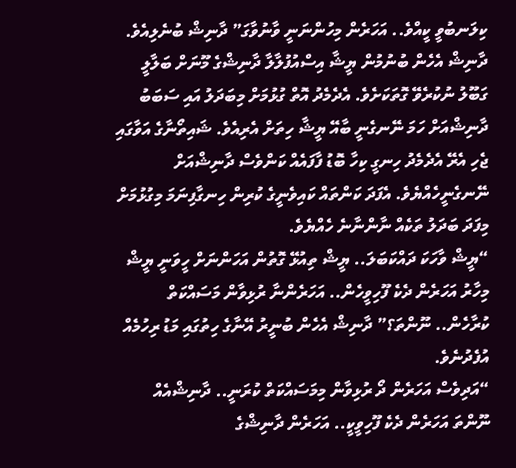ކިލަނބުވީ ކީއްވެ.. އަހަރެން މިހުންނަނީ ވާނުވާގަ” ދާނިޝް ބުނެލިއެވެ.
ދާނިޝް އެހެން ބުނުމުން ޔީޝާ އިސްއުފުލާލާ ދާނިޝްގެ މޫނަށް ބަލާލީ ގަބޫލު ނުކުރެވޭ ގޮތަކަށެވެ. އެދެމެދު އޮތް ގުޅުމަށް މިބަދަލު އައި ސަބަބު ދާނިޝްއަށް ހަމަ ނޭނގެނީ ބާއޭ ޔީޝާ ހިތަށް އެރިއެވެ. ޝައިތޯނާގެ އަވާގައި ޖެހި އެރޭ އެދެމެދު ހިނގީ ކިހާ ބޮޑު ފާފައެއް ކަންވެސް ދާނިޝްއަށް ނޭނގެނީހެއްޔެވެ. އެފަދަ ކަންތައް ކައިވެނީގެ ކުރިން ހިނގާފިނަމަ މިގުޅުމަށް މިފަދަ ބަދަލު ތަކެއް ނާންނާނެ ހެއްޔެވެ.
“ޔީޝް ވާހަކަ ދައްކަބަލަ.. ޔީޝް ތިއުޅޭ ގޮތުން އަހަންނަށް ހީވަނީ ޔީޝް މިހާރު އަހަރެން ދެކެ ފޫހިވީހެން.. އަހަރެންނާ ރުޅިވާން މަސައްކަތް ކުރާހެން.. ނޫންތަ؟” ދާނިޝް އެހެން ބުނީރު އޭނާގެ ހިތުގައި މަޑު ރިހުމެއް އުފެދުނެވެ.
“އަދިވެސް އަހަރެން ދޯ ރުޅިވާން މިމަސައްކަތް ކުރަނީ.. ދާނިޝްއެއް ނޫންތަ އަހަރެން ދެކެ ފޫހިވީކީ.. އަހަރެން ދާނިޝްގެ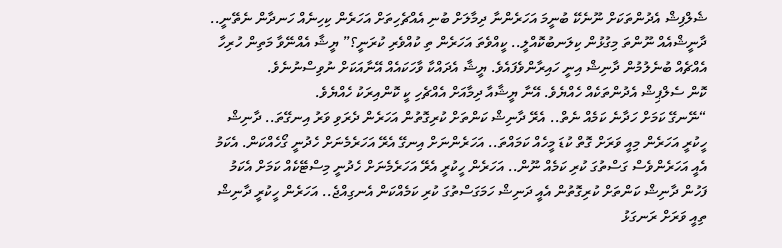ޝެލްފިޝް އެދުންތަކަށް ނޫނެކޭ ބުނީމަ އަހަރެންނާ ދިމާލަށް ބުނި އެއްޗެހިތަށް އަހަރެން ކިހިނެއް ހަނދާން ނެތޭނީ.. ދާނީޝްއެއް ނޫންތަ މިގުޅުން ކިލަނބުކޮއްލީ.. ކީއްވެތަ އަހަރެން ތި ކުއްވެރި ކުރަނީ؟” ޔީޝާ އެއްނޭވާ މަތިން ހުރިހާ އެއްޗެއް ބުނެލުމުން ދާނިޝް އިނީ ހައިރާންވެފައެވެ. ޔީޝާ އެދައްކާ ވާހަކައެއް އޭނާއަކަށް ނުވިސްނުނެވެ.
ކޮން ސެލްޕިޝް އެދުންތަކެއް ހެއްޔެވެ. އޭނާ ޔީޝާއާ ދިމާއަށް އެއްޗެހި ކީ ކޮންއިރަކު ހެއްޔެވެ.
“ނޭނގޭ ކަމަށް ހަދާނެ ކަމެއް ނެތް.. އެރޭ ދާނިޝް ކަންތަށް ކުރިގޮތުން އަހަރެން ދެރަވި ވަރު އިނގޭތަ.. ދާނިޝް ހީކުރީ އަހަރެން މިއީ ވަރަށް ގޮތް ކުޑަ މީހެއް ކަމައްތަ.. އަހަރެންނަށް އިނގޭ އެރޭ އަހަރެމެނަށް ހެދުނީ ގޯހެއްކަން. އެކަމު އެއީ އަހަރެންވެސް ގަސްތުގަ ކުރި ކަމެއް ނޫން.. އަހަރެން ހީކުރީ އެރޭ އަހަރެމެނަށް ހެދުނީ މިސްޓޭކެއް ކަމަށް އެކަމު ފަހުން ދާނިޝް ކަންތަށް ކުރިގޮތުން އެއީ ދަނިޝް ހަމަގަސްތުގަ ކުރި ކަމެއްކަން އެނގިއްޖެ.. އަހަރެން ހީކުރީ ދާނިޝް ތިއީ ވަރަށް ރަނގަޅު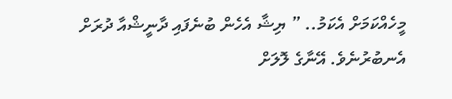މީހެއްކަމަށް އެކަމު.. ” ޔިޝާ އެހެން ބުނެފައި ދާނީޝްއާ ދުރަށް އެނބުރުނެވެ. އޭނާގެ ލޮލަށް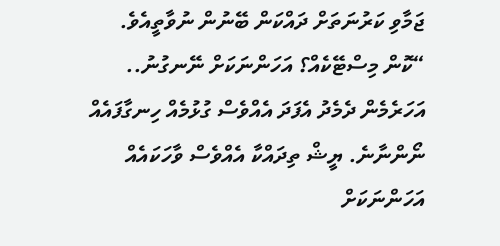ޖަމާވި ކަރުނަތަށް ދައްކަން ބޭނުން ނުވާތީއެވެ.
“ކޮން މިސްޓޭކެއް؟ އަހަންނަކަށް ނޭނގުނު.. އަހަރެމެން ދެމެދު އެފަދަ އެއްވެސް ގުޅުމެއް ހިނގާފައެއް ނޯންނާނެ. ޔީޝް ތިދައްކާ އެއްވެސް ވާހަކައެއް އަހަންނަކަށް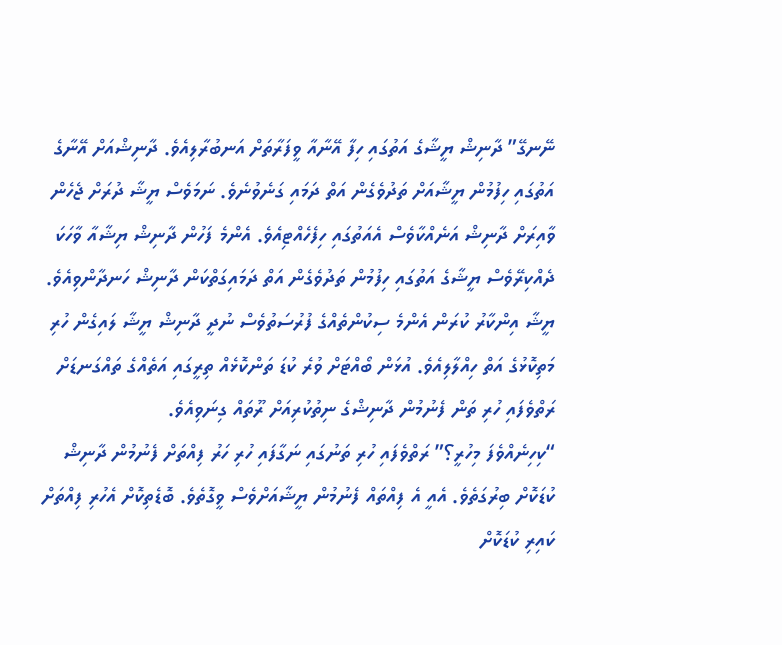ނޭނގޭ” ދާނިޝް ޔީޝާގެ އަތުގައި ހިފާ އޭނާއާ ވީފަރާތަށް އަނބުރާލިއެވެ. ދާނިޝްއަށް އޭނާގެ އަތުގައި ހިފުމުން ޔީޝާއަށް ތަދުވެގެން އަތް ދަމައި ގަނެވުނެވެ. ނަމަވެސް ޔީޝާ ދުރަށް ޖެހެން ވާއިރަށް ދާނިޝް އަނެއްކާވެސް އެއަތުގައި ހިފެހެއްޓިއެވެ. އެންމެ ފަހުން ދާނިޝް ޔިޝާއާ ވާހަކަ ދެއްކިރޭވެސް ޔީޝާގެ އަތުގައި ހިފުމުން ތަދުވެގެން އަތް ދަމައިގަތްކަން ދާނިޝް ހަނދާންވިއެވެ.
ޔީޝާ އިންކާރު ކުރަން އެންމެ ސިކުންތެއްގެ ފުރުސަތުވެސް ނުދީ ދާނިޝް ޔީޝާ ލައިގެން ހުރި މަތިކޮޅުގެ އަތް ހިއްލާލިއެވެ. އުޅަން ބޯއްޓަށް ވުރެ ކުޑަ ތަންކޮޅެއް ތިރީގައި އަތެއްގެ ތައްގަނޑަށް ރަތްވެފައި ހުރި ތަން ފެނުމުން ދާނިޝްގެ ނިތުކުރިއަށް ރޫތައް ގިނަވިއެވެ.
“ކިހިނެއްވެފަ މިހުރީ؟” ރަތްވެފައި ހުރި ތަނުގައި ނަގާފައި ހުރި ހަރު ފިއްތަށް ފެނުމުން ދާނިޝް ކުޑަކޮށް ބިރުގަތެވެ. އެއީ އެ ފިއްތައް ފެނުމުން ޔީޝާއަށްވެސް ވީގޮތެވެ. ބޮޑެތިކޮށް އެހުރި ފިއްތަށް ކައިރި ކުޑަކޮށް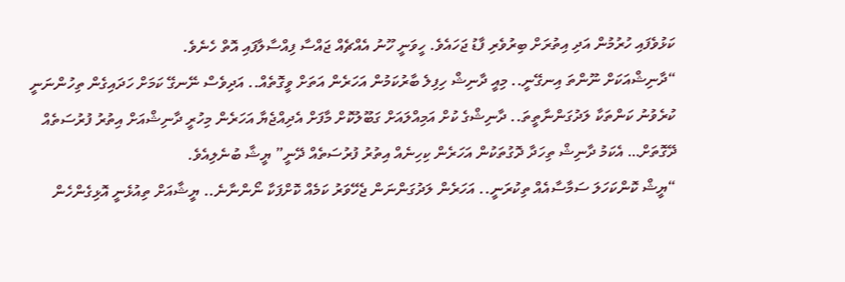ކަޅުވެފައި ހުރުމުން އަދި އިތުރަށް ބިރުވެރި ފާޑު ޖަހައެވެ. ހީވަނީ ހޫނު އެއްޗެއް ޖައްސާ ފިއްސާލާފައި އޮތް ހެނެވެ.
“ދާނިޝްއަކަށް ނޫންތަ އިނގޭނީ.. މިއީ ދާނިޝް ހިފިލެ ބާރުކަމުން އަހަރެން އަތަށް ވީގޮތެއް.. އަދިވެސް ނޭނގޭ ކަމަށް ހަދައިގެން ތިހުންނަނީ ކުރެވުނު ކަންތަކާ ލަދުގަންނާތީތަ.. ދާނިޝްގެ ކުށް އަމިއްލައަށް ގަބޫލުކޮށް މާފަށް އެދިއްޖެޔާ އަހަރެން މިހުރީ ދާނިޝްއަށް އިތުރު ފުރުސަތެއް ދޭގޮތަށް… އެކަމު ދާނިޝް ތިހަދާ ދޮގުތަކުން އަހަރެން ކިހިނެއް އިތުރު ފުރުސަތެއް ދޭނީ” ޔީޝާ ބުނެލިއެވެ.
“ޔީޝް ކޮންކަހަލަ ސަމާސާއެއް ތިކުރަނީ.. އަހަރެން ލަދުގަންނަން ޖެހޭވަރު ކަމެއް ކޮށްފަކާ ނޯންނާނެ.. ޔީޝާއަށް ތިއުޅެނީ އޮޅިގެންހެން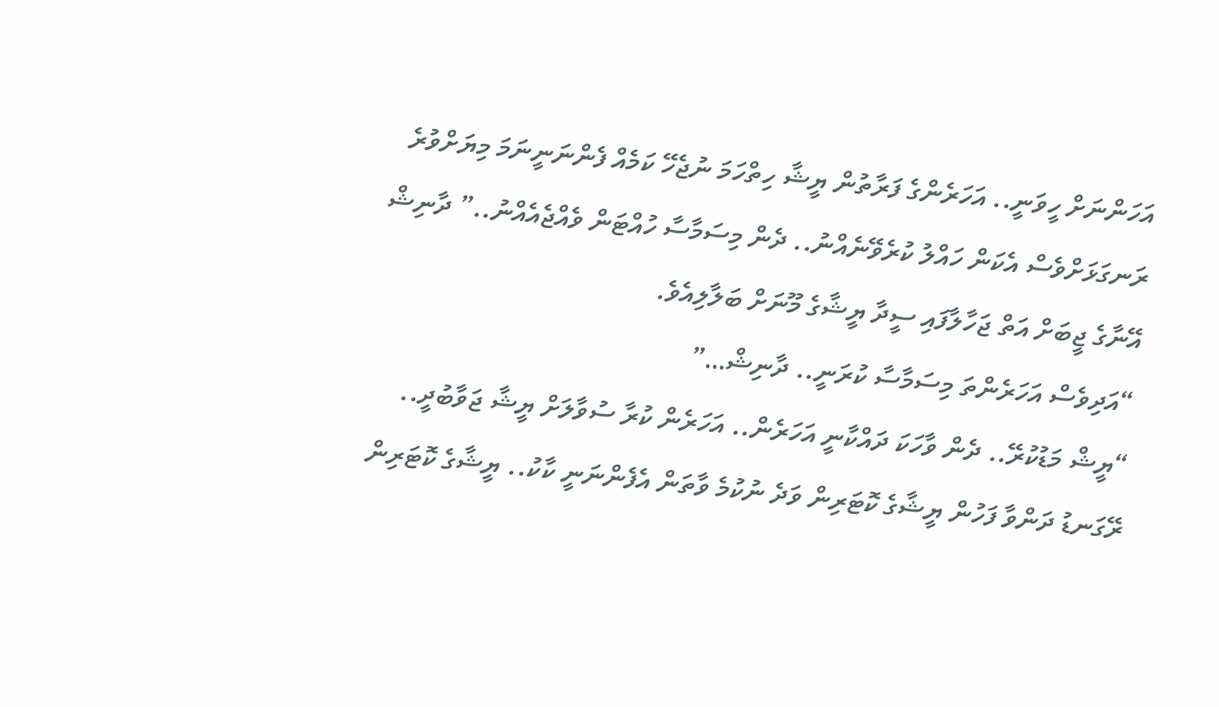އަހަންނަށް ހީވަނީ.. އަހަރެންގެ ފަރާތުން ޔީޝާ ހިތްހަމަ ނުޖެހޭ ކަމެއް ފެންނަނީނަމަ މިޔަށްވުރެ ރަނގަޅަށްވެސް އެކަން ހައްލު ކުރެވޭނެއްނު.. ދެން މިސަމާސާ ހުއްޓަން ވެއްޖެއެއްނު..” ދާނިޝް އޭނާގެ ޖީބަށް އަތް ޖަހާލާފައި ސީދާ ޔީޝާގެ މޫނަށް ބަލާލިއެވެ.
“އަދިވެސް އަހަރެންތަ މިސަމާސާ ކުރަނީ.. ދާނިޝް…”
“ޔީޝް މަޑުކުރޭ.. ދެން ވާހަކަ ދައްކާނީ އަހަރެން.. އަހަރެން ކުރާ ސުވާލަށް ޔީޝާ ޖަވާބުދީ.. ރޭގަނޑު ދަންވާ ފަހުން ޔީޝާގެ ކޮޓަރިން ވަދެ ނުކުމެ ވާތަން އެފެންނަނީ ކާކު.. ޔީޝާގެ ކޮޓަރިން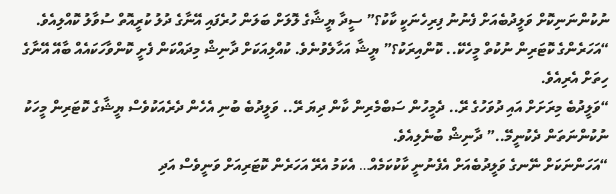ނުކުންނަނިކޮށް ވަލީދުބެއަށް ފެނުނު ފިރިހެނަކީ ކާކު؟” ސީދާ ޔީޝާގެ ލޮލަށް ބަލަން ހުރެފައި އޭނާގެ ދުލު ކުރީއޮތް ސުވާލު ކޮއްލިއެވެ.
“އަހަރެންގެ ކޮޓަރިން ނުކުތް މީހެކޭ.. ކޮންއިރަކު؟” ޔީޝާ އަހާލެވުނެވެ. ކުއްލިއަކަށް ދާނިޝް މިދައްކަން ފެށީ ކޮންވާހަކައެއް ބާއޭ އޭނާގެ ހިތަށް އެރިއެވެ.
“ވަލީދުބެ މިރަށަށް އައި ދުވަހުގެ ރޭ.. ދެމީހުން ސަބްމެރިން ކާން ދިޔަ ރޭ.. ވަލީދުބެ ބުނި އެހެން ދެރެއަކުވެސް ޔީޝާގެ ކޮޓަރިން މީހަކު ނުކުންނަތަން ދެކުނީމޭ..” ދާނިޝް ބުނެލިއެވެ.
“އަހަންނަކަށް ނޭނގެ ވަލީދުބެއަށް އެފެނުނީ ކާކުކަމެއް… އެކަމު އެރޭ އަހަރެން ކޮޓަރިއަށް ވަނީވެސް އަދި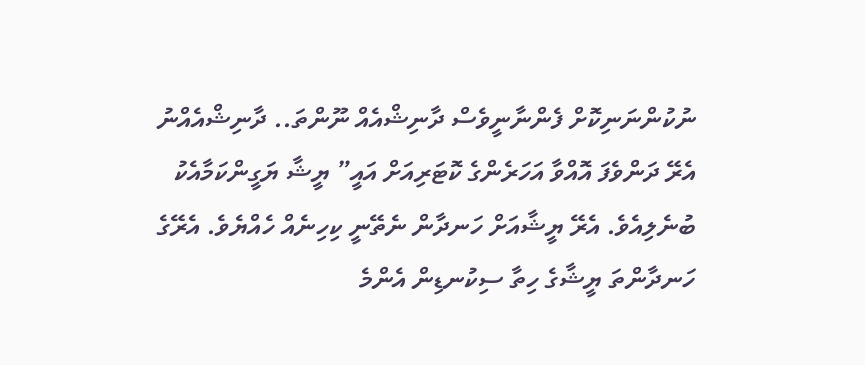ނުކުންނަނިކޮށް ފެންނާނީވެސް ދާނިޝްއެއް ނޫންތަ.. ދާނިޝްއެއްނު އެރޭ ދަންވެފަ އޮއްވާ އަހަރެންގެ ކޮޓަރިއަށް އައީ” ޔީޝާ ޔަގީންކަމާއެކު ބުނެލިއެވެ. އެރޭ ޔީޝާއަށް ހަނދާން ނެތޭނީ ކިހިނެއް ހެއްޔެވެ. އެރޭގެ ހަނދާންތަ ޔީޝާގެ ހިތާ ސިކުނޑިން އެންމެ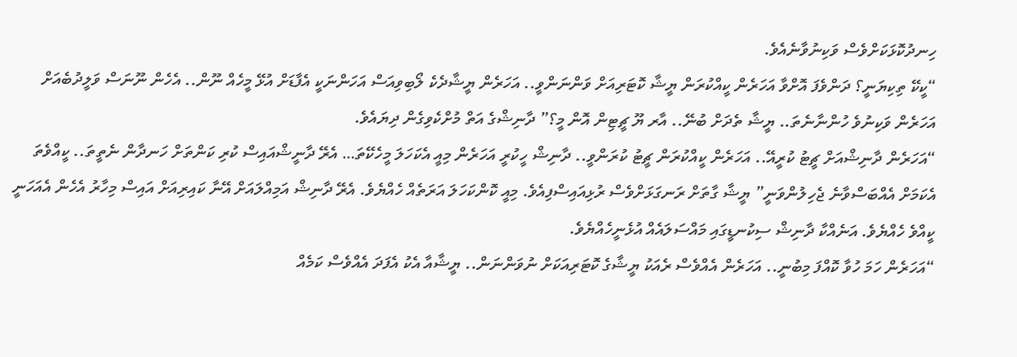ހިނދުކޮޅަކަށްވެސް ވަކިނުވާނެއެވެ.
“ކީކޭ ތިކިޔަނީ؟ ދަންވެފަ އޮށްވާ އަހަރެން ކީއްކުރަން ޔީޝާ ކޮޓަރިއަށް ވަންނަންވީ.. އަހަރެން ޔީޝާދެކެ ލޯބިވިއަސް އަހަންނަކީ އެފާޑަށް އުޅޭ މީހެއް ނޫން.. އެހެން ނޫނަސް ވަލީދުބެއަށް އަހަރެން ވަކިނުވެ ހުންނާނެތަ.. ޔީޝާ ތެދަށް ބުނޭ.. އާރ ޔޫ ޗީޓިން އޮން މީ؟” ދާނިޝްގެ އަތް މުށްކެވިގެން ދިޔައެވެ.
“އަހަރެން ދާނިޝްއަށް ޗީޓު ކުރީއޭ.. އަހަރެން ކީއްކުރަން ޗީޓު ކުރަންވީ.. ދާނިޝް ހީކުރީ އަހަރެން މިއީ އެކަހަލަ މީހެކޭތަ… އެރޭ ދާނީޝްއައިސް ކުރި ކަންތަށް ހަނދާން ނެތީތަ.. ކީއްވެތަ އެކަމަށް އެއްބަސްވާނެ ޖެހިލުންވަނީ” ޔީޝާ ގާތަށް ރަނގަޅަށްވެސް ރުޅިއައިސްފިއެވެ. މިއީ ކޮންކަހަލަ އަރަތެއް ހެއްޔެވެ. އެރޭ ދާނިޝް އަމިއްލައަށް އޭނާ ކައިރިއަށް އައިސް މިހާރު އެހެން އެއަހަނީ ކީއްވެ ހެއްޔެވެ. އަނެއްކާ ދާނިޝް ސިކުނޑީގައި މައްސަލައެއް އުޅެނީހެއްޔެވެ.
“އަހަރެން ހަމަ ހުވާ ކޮއްފަ މިބުނީ.. އަހަރެން އެއްވެސް ރެއަކު ޔީޝާގެ ކޮޓަރިއަކަށް ނުވަންނަން.. ޔީޝާއާ އެކު އެފަދަ އެއްވެސް ކަމެއް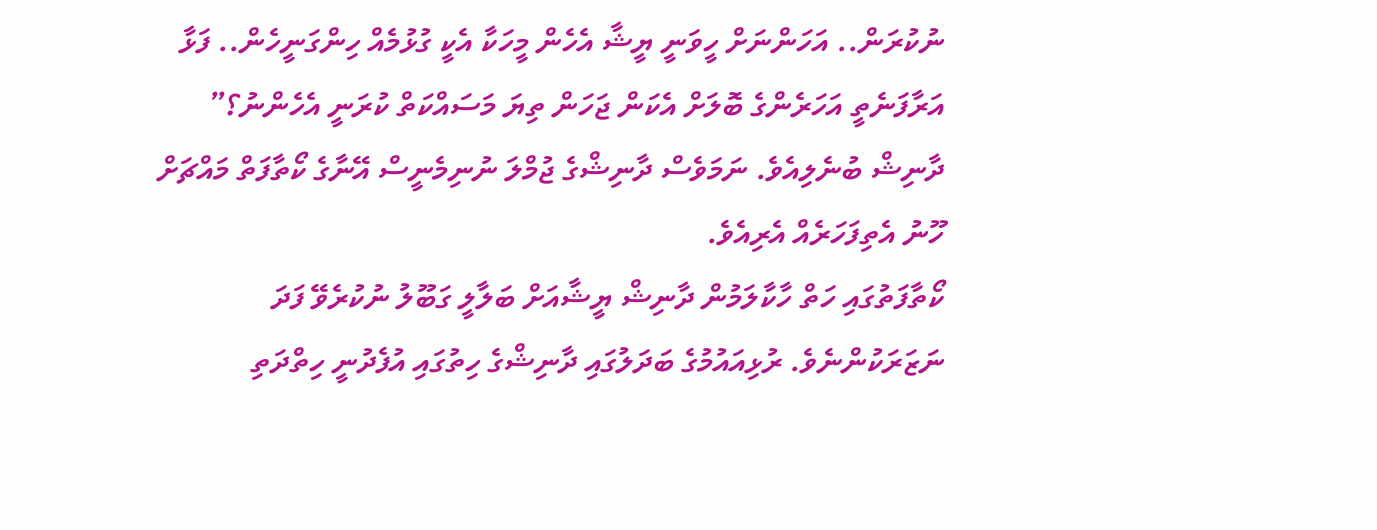ނުކުރަން.. އަހަންނަށް ހީވަނީ ޔީޝާ އެހެން މީހަކާ އެކީ ގުޅުމެއް ހިންގަނީހެން.. ފަޅާ އަރާފަނެތީ އަހަރެންގެ ބޮލަށް އެކަން ޖަހަން ތިޔަ މަސައްކަތް ކުރަނީ އެހެންނު؟” ދާނިޝް ބުނެލިއެވެ. ނަމަވެސް ދާނިޝްގެ ޖުމްލަ ނުނިމެނީސް އޭނާގެ ކޯތާފަތް މައްޗަށް ހޫނު އެތިފަހަރެއް އެރިއެވެ.
ކޯތާފަތުގައި ހަތް ހާކާލަމުން ދާނިޝް ޔީޝާއަށް ބަލާލީ ގަބޫލު ނުކުރެވޭ ފަދަ ނަޒަރަކުންނެވެ. ރުޅިއައުމުގެ ބަދަލުގައި ދާނިޝްގެ ހިތުގައި އުފެދުނީ ހިތްދަތި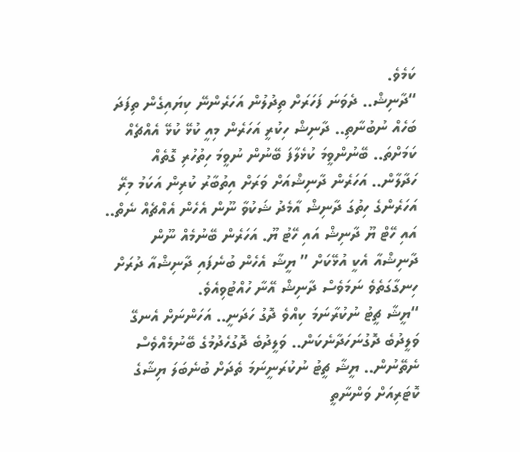ކަމެވެ.
“ދާނިޝް.. ދެވަނަ ފަހަރަށް ތިދުލުން އަހަރެންނޭ ކިޔައިގެން ތިފަދަ ބަހެއް ނުބުނާތި.. ދާނިޝް ހިކުރީ އަހަރެން މިއީ ކުޅޭ ކުޅޭ އެއްޗެއް ކަމަށްތަ.. ބޭނުންވީމަ ކުޅެލާފަ ބޭނުން ނުވީމަ ހިތުހުރި ގޮތެއް ހަދާލާން.. އަހަރެން ދާނިޝްއަށް ވަރަށް އިތުބާރު ކުރިން އަކަމު މިރޭ އަހަރެންގެ ހިތުގަ ދާނިޝް އާމެދު ޝަކުވާ ނޫން އެހެން އެއްޗެއް ނެތް.. އައި ހޭޓް ޔޫ ދާނިޝް އައި ހޭޓު ޔޫ. އަހަރެން ބޭނުމެއް ނޫން ދާނިޝްއާ އެކީ އުޅޭކަށް ” ޔީޝާ އެހެން ބުނެފައި ދާނިޝްއާ ދުރަށް ހިނގާގަތެވެ ނަމަވެސް ދާނިޝް އޭނާ ހުއްޓުވިއެވެ.
“ޔީޝާ ޗީޓު ނުކުރާނަމަ ކިއްވެ ދޮގު ހަދަނީ.. އަހަންނަށް އެނގޭ ވަލީދުބެ ދޮގުނަހަދާނެކަން.. ވަލީދުބެ ދޮގުހެދުމުގެ ބޭނުމެއްވެސް ނެތޭނުން.. ޔީޝާ ޗީޓު ނުކުރަނީނަމަ ތެދަށް ބުނެބަލަ ޔިޝާގެ ކޮޓަރިއަށް ވަންނާތީ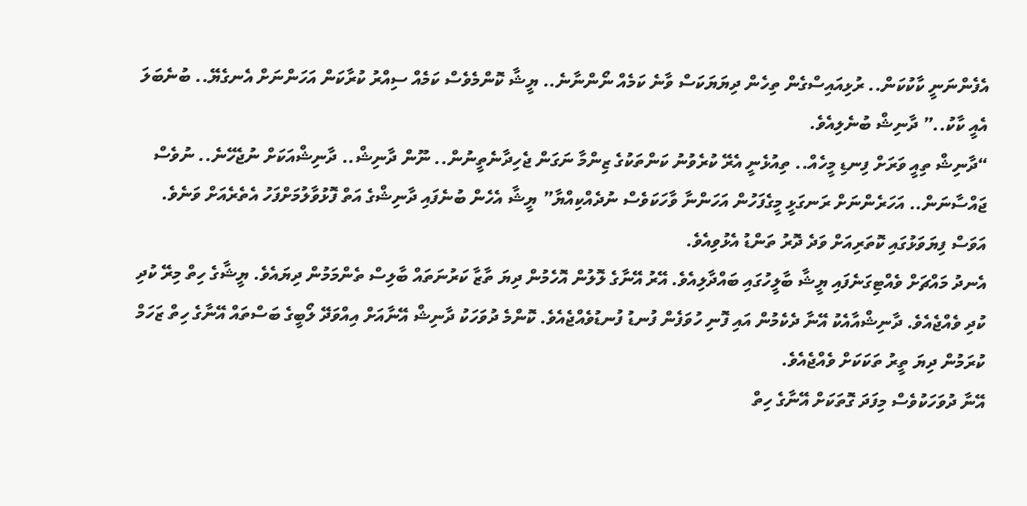އެފެންނަނީ ކާކުކަން.. ރުޅިއައިސްގެން ތިހެން ދިޔަޔަކަސް ވާނެ ކަމެއް ނޯންނާނެ.. ޔީޝާ ކޮންމެވެސް ކަމެއް ސިއްރު ކުރާކަން އަހަންނަށް އެނގެޔޭ.. ބުނެބަލަ އެއީ ކާކު..” ދާނިޝް ބުނެލިއެވެ.
“ދާނިޝް ތިއީ ވަރަށް ފިނޑި މީހެއް.. ތިއުޅެނީ އެރޭ ކުރެވުނު ކަންތަކުގެ ޒިންމާ ނަގަން ޖެހިދާނެތީނުން.. ނޫން ދާނިޝް.. ދާނިޝްއަކަށް ނުޖެހޭނެ.. ނުވެސް ޖައްސާނަން.. އަހަރެންނަށް ރަނގަޅީ މީގެފަހުން އަހަންނާ ވާހަކަވެސް ނުދެއްކިއްޔާ” ޔީޝާ އެހެން ބުނެފައި ދާނިޝްގެ އަތް ފޮޅުވާލުމަށްފަހު އެތެރެއަށް ވަނެވެ. އަވަސް ފިޔަވަޅުގައި ކޮތަރިއަށް ވަދެ ދޮރު ތަންޑު އެޅުވިއެވެ.
އެނދު މައްޗަށް ވެއްޓިގަނެފައި ޔީޝާ ބާލީހުގައި ބައްދާލިއެވެ. އޭރު އޭނާގެ ލޮލުން އޮހެމުން ދިޔަ ތާޒާ ކަރުނަތައް ބާލިސް ތެންމަމުން ދިޔައެވެ. ޔީޝާގެ ހިތް މިރޭ ކުދި ކުދި ވެއްޖެއެވެ. ދާނިޝްއާއެކު އޭނާ ދެކެމުން އައި ފޮނި ހުވަފެން ފުނޑު ފުނޑުވެއްޖެއެވެ. ކޮންމެ ދުވަހަކު ދާނިޝް އޭނާއަށް އިއްވަދޭ ލޯބީގެ ބަސްތައް އޭނާގެ ހިތް ޒަހަމް ކުރަމުން ދިޔަ ތީރު ތަކަކަށް ވެއްޖެއެވެ.
އޭނާ ދުވަހަކުވެސް މިފަދަ ގޮތަކަށް އޭނާގެ ހިތް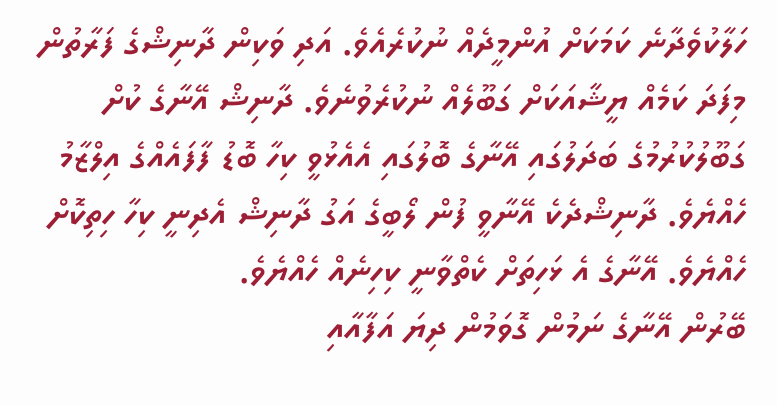ހަލާކުވެދާނެ ކަމަކަށް އުންމީދެއް ނުކުރެއެވެ. އަދި ވަކިން ދާނިޝްގެ ފަރާތުން މިފަދަ ކަމެއް ޔީޝާއަކަށް ގަބޫލެއް ނުކުރެވުނެވެ. ދާނިޝް އޭނާގެ ކުށް ގަބޫލުކުރުމުގެ ބަދަލުގައި އޭނާގެ ބޮލުގައި އެއެޅުވީ ކިހާ ބޮޑު ފާފައެއްގެ އިލްޒާމު ހެއްޔެވެ. ދާނިޝްދެކެ އޭނާވީ ފުން ލޯބީގެ އަގު ދާނިޝް އެދިނީ ކިހާ ހިތިކޮށް ހެއްޔެވެ. އޭނާގެ އެ ޅަހިތަށް ކެތްވާނީ ކިހިނެއް ހެއްޔެވެ.
ބޭރުން އޭނާގެ ނަމުން ގޮވަމުން ދިޔަ އަފާއާއި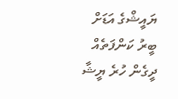ޔައީޝްގެ އަޑަށް ބީރު ކަންފަތެއް ދީގެން ހުރެ ޔީޝާ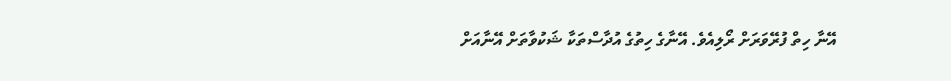އޭނާ ހިތް ފުރޭވަރަށް ރޯލިއެވެ. އޭނާގެ ހިތުގެ އުދާސްތަކާ ޝަކުވާތަށް އޭނާއަށް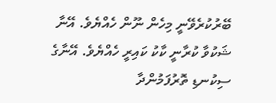ބޭރުކުރެވޭނީ މިހެން ނޫން ހެއްޔެވެ. އޭނާ ޝަކުވާ ކުރާނީ ކާކު ކައިރީ ހެއްޔެވެ. އޭނާގެ ސިކުނޑި ތޮރުފަމުންދާ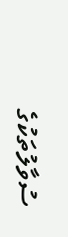ސުވާލުތަކުގެ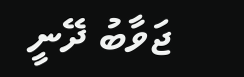ޖަވާބު ދޭނީ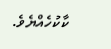ކާކުހެއްޔެވެ.